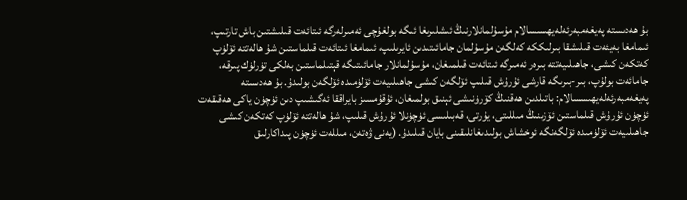بۇ ھەدىستە پەيغەمبەرئەلەيھىسسالام مۇسۇلمانلارنىڭ ئىشلىرىغا ئىگە بولغۇچى ئەمىرلەرگە ئىتائەت قىلىشتىن باش تارتىپ، ئىمامغا بەيئەت قىلىشقا بىرلىككە كەلگەن مۇسۇلمان جامائىتىدىن ئايرىلىپ، ئىمامغا ئىتائەت قىلماستىن شۇ ھالەتتە ئۆلۈپ كەتكەن كىشى، جاھىلىيەتتە بىرەر ئەمىرگە ئىتائەت قىلمىغان، مۇسۇلمانلار جامائىتىگە قېتىلماستىن بەلكى تۈرلۈك پىرقە، جامائەت بولۇپ، بىر-بىرىگە قارشى ئۇرۇش قىلىپ ئۆلگەن كىشى جاھىلىيەت ئۆلۈمىدە ئۆلگەن بولىدۇ. بۇ ھەدىستە پەيغەمبەرئەلەيھىسسالام: باتىلدىن ھەقنىڭ كۆرۈنىشى ئېنىق بولمىغان، ئۇقۇمسىز بايراققا ئەگىشىپ دىن ئۈچۈن ياكى ھەقىقەت ئۈچۈن ئۇرۇش قىلماستىن ئۆزىنىڭ مىللىتى، يۇرتى، قەبىلىسى ئۈچۈنلا ئۇرۇش قىلىپ، شۇ ھالەتتە ئۆلۈپ كەتكەن كىشى جاھىلىيەت ئۆلۈمىدە ئۆلگەنگە ئوخشاش بولىدىغانلىقىنى بايان قىلىدۇ. (يەنى ۋەتەن، مىللەت ئۈچۈن پىداكارلىق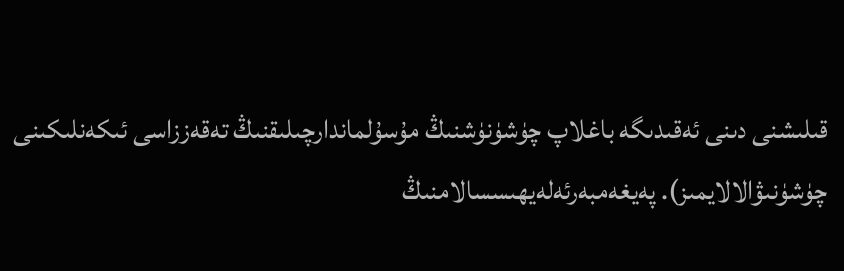قىلىشنى دىنى ئەقىدىگە باغلاپ چۈشۈنۈشنىڭ مۇسۇلماندارچىلىقنىڭ تەقەززاسى ئىكەنلىكىنى چۈشۈنىۋالالايمىز). پەيغەمبەرئەلەيھىسسالامنىڭ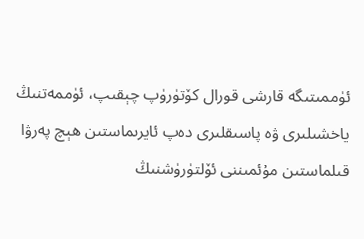ئۈممىتىگە قارشى قورال كۆتۈرۈپ چېقىپ، ئۈممەتنىڭ ياخشىلىرى ۋە پاسىقلىرى دەپ ئايرىماستىن ھېچ پەرۋا قىلماستىن مۇئمىننى ئۆلتۈرۈشنىڭ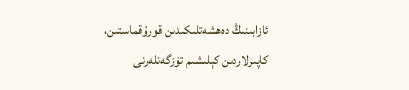ئازابىنىڭ دەھشەتلىكىدىن قورۇقماستىن، كاپىرلاردىن كېلىشىم تۈزگەنلەرنى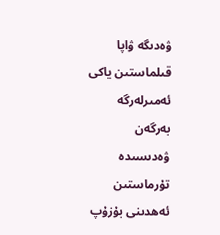ۋەدىگە ۋاپا قىلماستىن ياكى ئەمىرلەرگە بەرگەن ۋەدىسىدە تۇرماستىن ئەھدىنى بۇزۇپ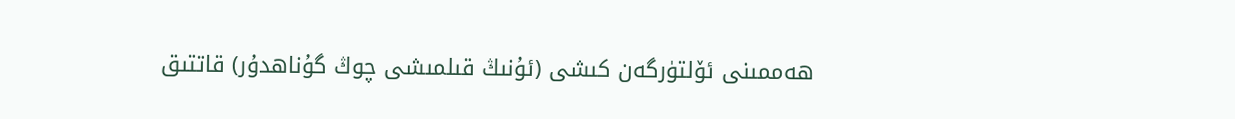ھەممىنى ئۆلتۈرگەن كىشى (ئۇنىڭ قىلمىشى چوڭ گۇناھدۇر) قاتتىق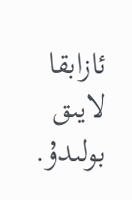ئازابقا لايىق بولىدۇ.